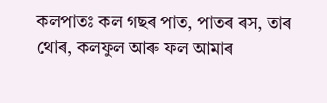কলপাতঃ কল গছৰ পাত, পাতৰ ৰস, তাৰ থোৰ, কলফুল আৰু ফল আমাৰ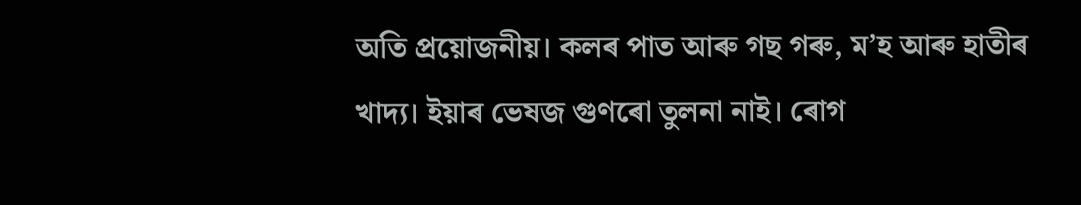অতি প্ৰয়োজনীয়। কলৰ পাত আৰু গছ গৰু, ম’হ আৰু হাতীৰ খাদ্য। ইয়াৰ ভেষজ গুণৰো তুলনা নাই। ৰোগ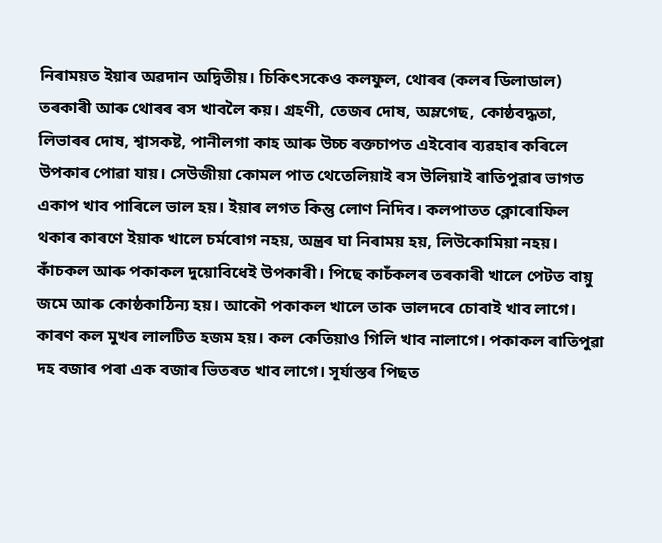নিৰাময়ত ইয়াৰ অৱদান অদ্বিতীয়। চিকিৎসকেও কলফুল, থোৰৰ (কলৰ ডিলাডাল) তৰকাৰী আৰু থোৰৰ ৰস খাবলৈ কয়। গ্ৰহণী, তেজৰ দোষ, অম্লগেছ, কোষ্ঠবদ্ধতা, লিভাৰৰ দোষ, শ্বাসকষ্ট, পানীলগা কাহ আৰু উচ্চ ৰক্তচাপত এইবোৰ ব্যৱহাৰ কৰিলে উপকাৰ পোৱা যায়। সেউজীয়া কোমল পাত থেতেলিয়াই ৰস উলিয়াই ৰাতিপুৱাৰ ভাগত একাপ খাব পাৰিলে ভাল হয়। ইয়াৰ লগত কিন্তু লোণ নিদিব। কলপাতত ক্লোৰোফিল থকাৰ কাৰণে ইয়াক খালে চৰ্মৰোগ নহয়, অন্ত্ৰৰ ঘা নিৰাময় হয়, লিউকোমিয়া নহয়। কাঁচকল আৰু পকাকল দুয়োবিধেই উপকাৰী। পিছে কাচঁকলৰ তৰকাৰী খালে পেটত বায়ু জমে আৰু কোষ্ঠকাঠিন্য হয়। আকৌ পকাকল খালে তাক ভালদৰে চোবাই খাব লাগে। কাৰণ কল মুখৰ লালটিত হজম হয়। কল কেতিয়াও গিলি খাব নালাগে। পকাকল ৰাতিপুৱা দহ বজাৰ পৰা এক বজাৰ ভিতৰত খাব লাগে। সূৰ্যাস্তৰ পিছত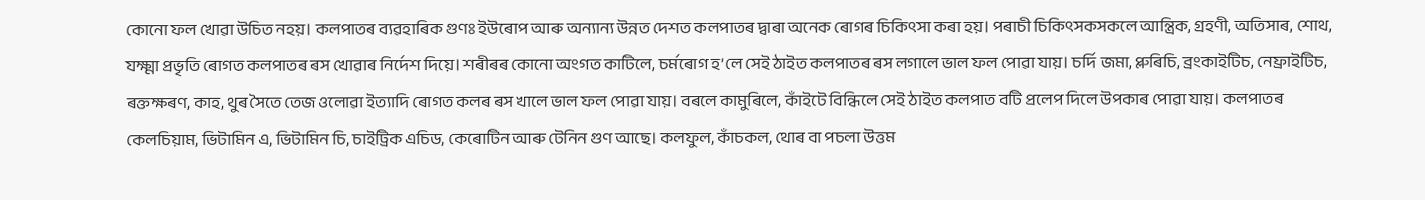কোনো ফল খোৱা উচিত নহয়। কলপাতৰ ব্যৱহাৰিক গুণঃ ইউৰোপ আৰু অন্যান্য উন্নত দেশত কলপাতৰ দ্বাৰা অনেক ৰোগৰ চিকিৎসা কৰা হয়। পৰাচী চিকিৎসকসকলে আন্ত্ৰিক, গ্ৰহণী, অতিসাৰ, শোথ, যক্ষ্মা প্ৰভৃতি ৰোগত কলপাতৰ ৰস খোৱাৰ নিৰ্দেশ দিয়ে। শৰীৰৰ কোনো অংগত কাটিলে, চৰ্মৰোগ হ’লে সেই ঠাইত কলপাতৰ ৰস লগালে ভাল ফল পোৱা যায়। চৰ্দি জমা, প্লুৰিচি, ব্ৰংকাইটিচ, নেফ্ৰাইটিচ, ৰক্তক্ষৰণ, কাহ, থুৰ সৈতে তেজ ওলোৱা ইত্যাদি ৰোগত কলৰ ৰস খালে ভাল ফল পোৱা যায়। বৰলে কামুৰিলে, কাঁইটে বিন্ধিলে সেই ঠাইত কলপাত বটি প্ৰলেপ দিলে উপকাৰ পোৱা যায়। কলপাতৰ কেলচিয়াম, ভিটামিন এ, ভিটামিন চি, চাইট্ৰিক এচিড, কেৰোটিন আৰু টেনিন গুণ আছে। কলফুল, কাঁচকল, থোৰ বা পচলা উত্তম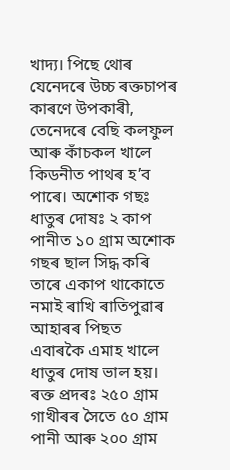খাদ্য। পিছে থোৰ যেনেদৰে উচ্চ ৰক্তচাপৰ কাৰণে উপকাৰী, তেনেদৰে বেছি কলফুল আৰু কাঁচকল খালে কিডনীত পাথৰ হ’ব পাৰে। অশোক গছঃ ধাতুৰ দোষঃ ২ কাপ পানীত ১০ গ্ৰাম অশোক গছৰ ছাল সিদ্ধ কৰি তাৰে একাপ থাকোতে নমাই ৰাখি ৰাতিপুৱাৰ আহাৰৰ পিছত এবাৰকৈ এমাহ খালে ধাতুৰ দোষ ভাল হয়। ৰক্ত প্ৰদৰঃ ২৫০ গ্ৰাম গাখীৰৰ সৈতে ৫০ গ্ৰাম পানী আৰু ২০০ গ্ৰাম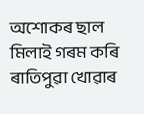অশোকৰ ছাল মিলাই গৰম কৰি ৰাতিপুৱা খোৱাৰ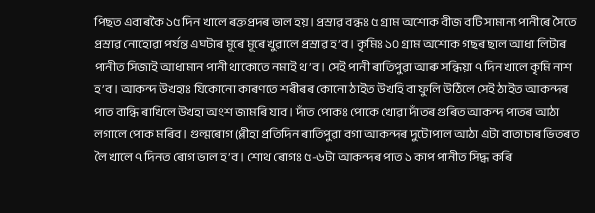পিছত এবাৰকৈ ১৫ দিন খালে ৰক্তপ্ৰদৰ ভাল হয়। প্ৰস্ৰাৱ বন্ধঃ ৫ গ্ৰাম অশোক বীজ বটি সামান্য পানীৰে সৈতে প্ৰস্ৰাৱ নোহোৱা পৰ্যন্ত এঘ্টাৰ মূৰে মূৰে খুৱালে প্ৰস্ৰাৱ হ’ব। কৃমিঃ ১০ গ্ৰাম অশোক গছৰ ছাল আধা লিটাৰ পানীত সিজাই আধামান পানী থাকোতে নমাই থ’ব। সেই পানী ৰাতিপুৱা আৰু সন্ধিয়া ৭ দিন খালে কৃমি নাশ হ’ব। আকন্দ উখহাঃ যিকোনো কাৰণতে শৰীৰৰ কোনো ঠাইত উখহি বা ফুলি উঠিলে সেই ঠাইত আকন্দৰ পাত বান্ধি ৰাখিলে উখহা অংশ জামৰি যাব। দাঁত পোকঃ পোকে খোৱা দাঁতৰ গুৰিত আকন্দ পাতৰ আঠা লগালে পোক মৰিব। গুল্মৰোগ (প্লীহা প্ৰতিদিন ৰাতিপুৱা বগা আকন্দৰ দুটোপাল আঠা এটা বাতাচাৰ ভিতৰত লৈ খালে ৭ দিনত ৰোগ ভাল হ’ব। শোথ ৰোগঃ ৫-৬টা আকন্দৰ পাত ১ কাপ পানীত সিদ্ধ কৰি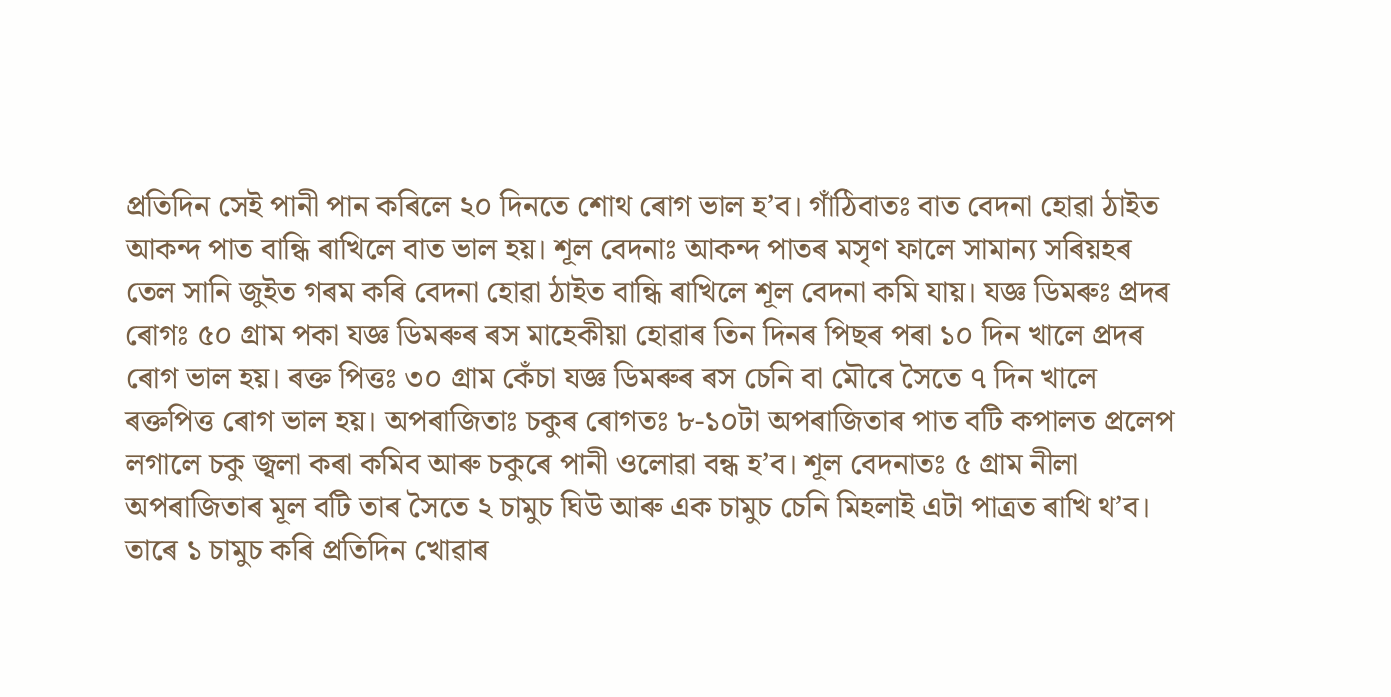প্ৰতিদিন সেই পানী পান কৰিলে ২০ দিনতে শোথ ৰোগ ভাল হ’ব। গাঁঠিবাতঃ বাত বেদনা হোৱা ঠাইত আকন্দ পাত বান্ধি ৰাখিলে বাত ভাল হয়। শূল বেদনাঃ আকন্দ পাতৰ মসৃণ ফালে সামান্য সৰিয়হৰ তেল সানি জুইত গৰম কৰি বেদনা হোৱা ঠাইত বান্ধি ৰাখিলে শূল বেদনা কমি যায়। যজ্ঞ ডিমৰুঃ প্ৰদৰ ৰোগঃ ৫০ গ্ৰাম পকা যজ্ঞ ডিমৰুৰ ৰস মাহেকীয়া হোৱাৰ তিন দিনৰ পিছৰ পৰা ১০ দিন খালে প্ৰদৰ ৰোগ ভাল হয়। ৰক্ত পিত্তঃ ৩০ গ্ৰাম কেঁচা যজ্ঞ ডিমৰুৰ ৰস চেনি বা মৌৰে সৈতে ৭ দিন খালে ৰক্তপিত্ত ৰোগ ভাল হয়। অপৰাজিতাঃ চকুৰ ৰোগতঃ ৮-১০টা অপৰাজিতাৰ পাত বটি কপালত প্ৰলেপ লগালে চকু জ্বলা কৰা কমিব আৰু চকুৰে পানী ওলোৱা বন্ধ হ’ব। শূল বেদনাতঃ ৫ গ্ৰাম নীলা অপৰাজিতাৰ মূল বটি তাৰ সৈতে ২ চামুচ ঘিউ আৰু এক চামুচ চেনি মিহলাই এটা পাত্ৰত ৰাখি থ’ব। তাৰে ১ চামুচ কৰি প্ৰতিদিন খোৱাৰ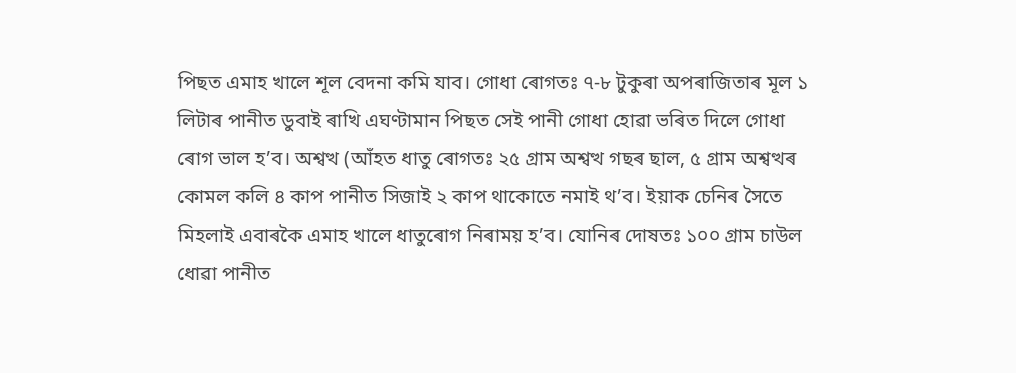পিছত এমাহ খালে শূল বেদনা কমি যাব। গোধা ৰোগতঃ ৭-৮ টুকুৰা অপৰাজিতাৰ মূল ১ লিটাৰ পানীত ডুবাই ৰাখি এঘণ্টামান পিছত সেই পানী গোধা হোৱা ভৰিত দিলে গোধা ৰোগ ভাল হ’ব। অশ্বত্থ (আঁহত ধাতু ৰোগতঃ ২৫ গ্ৰাম অশ্বত্থ গছৰ ছাল, ৫ গ্ৰাম অশ্বত্থৰ কোমল কলি ৪ কাপ পানীত সিজাই ২ কাপ থাকোতে নমাই থ’ব। ইয়াক চেনিৰ সৈতে মিহলাই এবাৰকৈ এমাহ খালে ধাতুৰোগ নিৰাময় হ’ব। যোনিৰ দোষতঃ ১০০ গ্ৰাম চাউল ধোৱা পানীত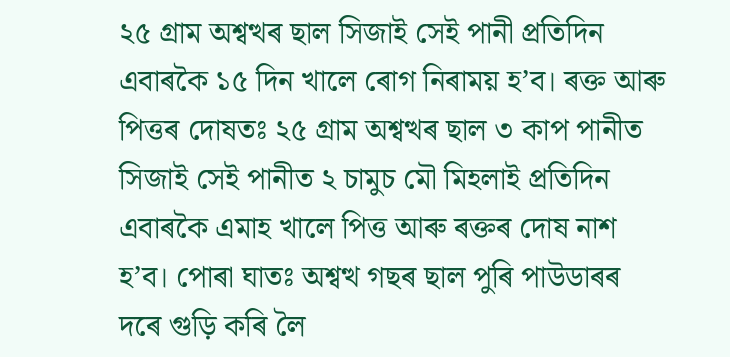২৫ গ্ৰাম অশ্বত্থৰ ছাল সিজাই সেই পানী প্ৰতিদিন এবাৰকৈ ১৫ দিন খালে ৰোগ নিৰাময় হ’ব। ৰক্ত আৰু পিত্তৰ দোষতঃ ২৫ গ্ৰাম অশ্বত্থৰ ছাল ৩ কাপ পানীত সিজাই সেই পানীত ২ চামুচ মৌ মিহলাই প্ৰতিদিন এবাৰকৈ এমাহ খালে পিত্ত আৰু ৰক্তৰ দোষ নাশ হ’ব। পোৰা ঘাতঃ অশ্বত্থ গছৰ ছাল পুৰি পাউডাৰৰ দৰে গুড়ি কৰি লৈ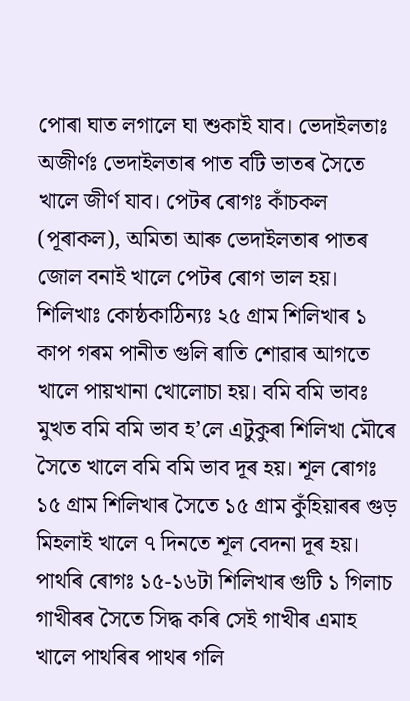পোৰা ঘাত লগালে ঘা শুকাই যাব। ভেদাইলতাঃ অজীৰ্ণঃ ভেদাইলতাৰ পাত বটি ভাতৰ সৈতে খালে জীৰ্ণ যাব। পেটৰ ৰোগঃ কাঁচকল (পূৰাকল), অমিতা আৰু ভেদাইলতাৰ পাতৰ জোল বনাই খালে পেটৰ ৰোগ ভাল হয়। শিলিখাঃ কোষ্ঠকাঠিন্যঃ ২৫ গ্ৰাম শিলিখাৰ ১ কাপ গৰম পানীত গুলি ৰাতি শোৱাৰ আগতে খালে পায়খানা খোলোচা হয়। বমি বমি ভাবঃ মুখত বমি বমি ভাব হ’লে এটুকুৰা শিলিখা মৌৰে সৈতে খালে বমি বমি ভাব দূৰ হয়। শূল ৰোগঃ ১৫ গ্ৰাম শিলিখাৰ সৈতে ১৫ গ্ৰাম কুঁহিয়াৰৰ গুড় মিহলাই খালে ৭ দিনতে শূল বেদনা দূৰ হয়। পাথৰি ৰোগঃ ১৫-১৬টা শিলিখাৰ গুটি ১ গিলাচ গাখীৰৰ সৈতে সিদ্ধ কৰি সেই গাখীৰ এমাহ খালে পাথৰিৰ পাথৰ গলি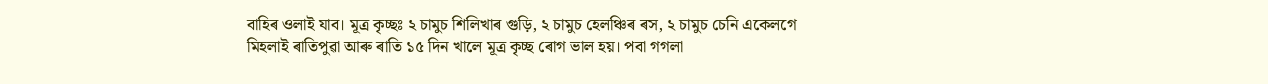বাহিৰ ওলাই যাব। মূত্ৰ কৃচ্ছঃ ২ চামুচ শিলিখাৰ গুড়ি, ২ চামুচ হেলঞ্চিৰ ৰস, ২ চামুচ চেনি একেলগে মিহলাই ৰাতিপুৱা আৰু ৰাতি ১৫ দিন খালে মূত্ৰ কৃচ্ছ ৰোগ ভাল হয়। পবা গগলা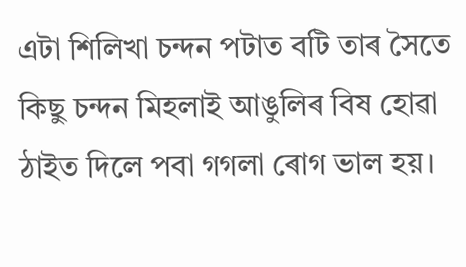এটা শিলিখা চন্দন পটাত বটি তাৰ সৈতে কিছু চন্দন মিহলাই আঙুলিৰ বিষ হোৱা ঠাইত দিলে পবা গগলা ৰোগ ভাল হয়।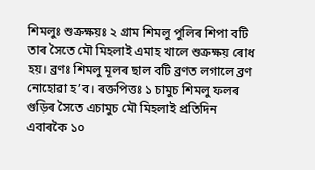শিমলুঃ শুক্ৰক্ষয়ঃ ২ গ্ৰাম শিমলু পুলিৰ শিপা বটি তাৰ সৈতে মৌ মিহলাই এমাহ খালে শুক্ৰক্ষয় ৰোধ হয়। ব্ৰণঃ শিমলু মূলৰ ছাল বটি ব্ৰণত লগালে ব্ৰণ নোহোৱা হ’ব। ৰক্তপিত্তঃ ১ চামুচ শিমলু ফলৰ গুড়িৰ সৈতে এচামুচ মৌ মিহলাই প্ৰতিদিন এবাৰকৈ ১০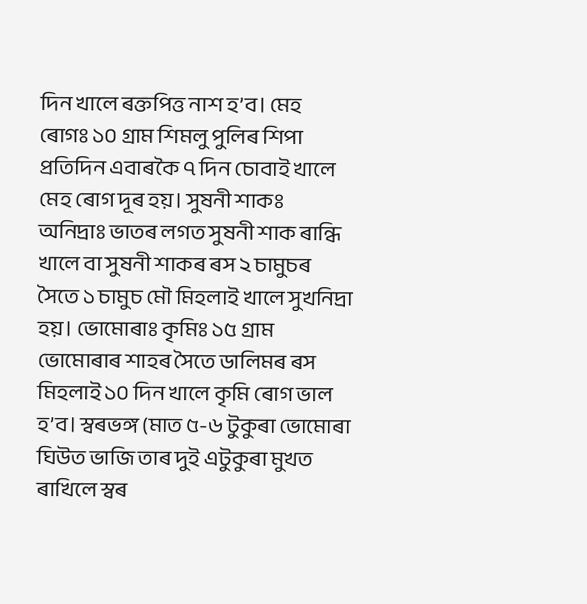দিন খালে ৰক্তপিত্ত নাশ হ’ব। মেহ ৰোগঃ ১০ গ্ৰাম শিমলু পুলিৰ শিপা প্ৰতিদিন এবাৰকৈ ৭ দিন চোবাই খালে মেহ ৰোগ দূৰ হয়। সুষনী শাকঃ অনিদ্ৰাঃ ভাতৰ লগত সুষনী শাক ৰান্ধি খালে বা সুষনী শাকৰ ৰস ২ চামুচৰ সৈতে ১ চামুচ মৌ মিহলাই খালে সুখনিদ্ৰা হয়। ভোমোৰাঃ কৃমিঃ ১৫ গ্ৰাম ভোমোৰাৰ শাহৰ সৈতে ডালিমৰ ৰস মিহলাই ১০ দিন খালে কৃমি ৰোগ ভাল হ’ব। স্বৰভঙ্গ (মাত ৫-৬ টুকুৰা ভোমোৰা ঘিউত ভাজি তাৰ দুই এটুকুৰা মুখত ৰাখিলে স্বৰ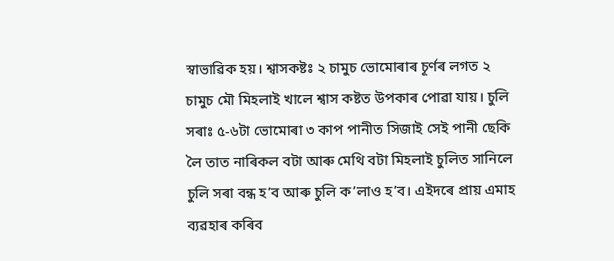স্বাভাৱিক হয়। শ্বাসকষ্টঃ ২ চামুচ ভোমোৰাৰ চূৰ্ণৰ লগত ২ চামুচ মৌ মিহলাই খালে শ্বাস কষ্টত উপকাৰ পোৱা যায়। চুলি সৰাঃ ৫-৬টা ভোমোৰা ৩ কাপ পানীত সিজাই সেই পানী ছেকি লৈ তাত নাৰিকল বটা আৰু মেথি বটা মিহলাই চুলিত সানিলে চুলি সৰা বন্ধ হ’ব আৰু চুলি ক’লাও হ’ব। এইদৰে প্ৰায় এমাহ ব্যৱহাৰ কৰিব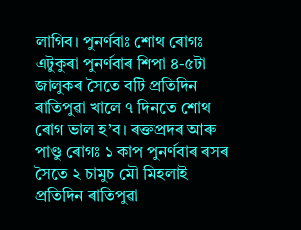লাগিব। পুনৰ্ণবাঃ শোথ ৰোগঃ এটুকুৰা পুনৰ্ণবাৰ শিপা ৪-৫টা জালুকৰ সৈতে বটি প্ৰতিদিন ৰাতিপুৱা খালে ৭ দিনতে শোথ ৰোগ ভাল হ’ব। ৰক্তপ্ৰদৰ আৰু পাণ্ডু ৰোগঃ ১ কাপ পুনৰ্ণবাৰ ৰসৰ সৈতে ২ চামুচ মৌ মিহলাই প্ৰতিদিন ৰাতিপুৱা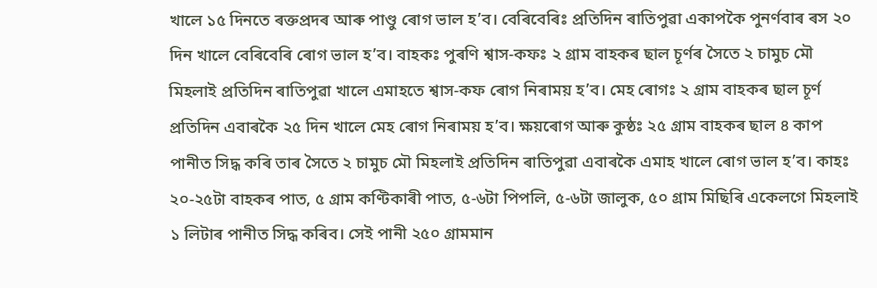খালে ১৫ দিনতে ৰক্তপ্ৰদৰ আৰু পাণ্ডু ৰোগ ভাল হ’ব। বেৰিবেৰিঃ প্ৰতিদিন ৰাতিপুৱা একাপকৈ পুনৰ্ণবাৰ ৰস ২০ দিন খালে বেৰিবেৰি ৰোগ ভাল হ’ব। বাহকঃ পুৰণি শ্বাস-কফঃ ২ গ্ৰাম বাহকৰ ছাল চূৰ্ণৰ সৈতে ২ চামুচ মৌ মিহলাই প্ৰতিদিন ৰাতিপুৱা খালে এমাহতে শ্বাস-কফ ৰোগ নিৰাময় হ’ব। মেহ ৰোগঃ ২ গ্ৰাম বাহকৰ ছাল চূৰ্ণ প্ৰতিদিন এবাৰকৈ ২৫ দিন খালে মেহ ৰোগ নিৰাময় হ’ব। ক্ষয়ৰোগ আৰু কুষ্ঠঃ ২৫ গ্ৰাম বাহকৰ ছাল ৪ কাপ পানীত সিদ্ধ কৰি তাৰ সৈতে ২ চামুচ মৌ মিহলাই প্ৰতিদিন ৰাতিপুৱা এবাৰকৈ এমাহ খালে ৰোগ ভাল হ’ব। কাহঃ ২০-২৫টা বাহকৰ পাত, ৫ গ্ৰাম কণ্টিকাৰী পাত, ৫-৬টা পিপলি, ৫-৬টা জালুক, ৫০ গ্ৰাম মিছিৰি একেলগে মিহলাই ১ লিটাৰ পানীত সিদ্ধ কৰিব। সেই পানী ২৫০ গ্ৰামমান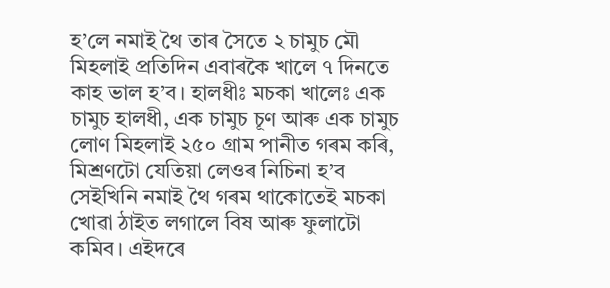হ’লে নমাই থৈ তাৰ সৈতে ২ চামুচ মৌ মিহলাই প্ৰতিদিন এবাৰকৈ খালে ৭ দিনতে কাহ ভাল হ’ব। হালধীঃ মচকা খালেঃ এক চামুচ হালধী, এক চামুচ চূণ আৰু এক চামুচ লোণ মিহলাই ২৫০ গ্ৰাম পানীত গৰম কৰি, মিশ্ৰণটো যেতিয়া লেওৰ নিচিনা হ’ব সেইখিনি নমাই থৈ গৰম থাকোতেই মচকা খোৱা ঠাইত লগালে বিষ আৰু ফুলাটো কমিব। এইদৰে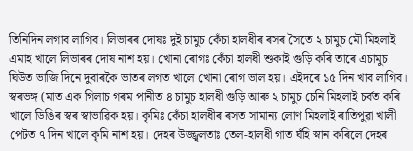তিনিদিন লগাব লাগিব। লিভাৰৰ দোষঃ দুই চামুচ কেঁচা হালধীৰ ৰসৰ সৈতে ২ চামুচ মৌ মিহলাই এমাহ খালে লিভাৰৰ দোষ নাশ হয়। খোনা ৰোগঃ কেঁচা হালধী শুকাই গুড়ি কৰি তাৰে এচামুচ ঘিউত ভাজি দিনে দুবাৰকৈ ভাতৰ লগত খালে খোনা ৰোগ ভাল হয়। এইদৰে ১৫ দিন খাব লাগিব। স্বৰভঙ্গ (মাত এক গিলাচ গৰম পানীত ৪ চামুচ হালধী গুড়ি আৰু ২ চামুচ চেনি মিহলাই চৰ্বত কৰি খালে ডিঙিৰ স্বৰ স্বাভাৱিক হয়। কৃমিঃ কেঁচা হালধীৰ ৰসত সামান্য লোণ মিহলাই ৰাতিপুৱা খালী পেটত ৭ দিন খালে কৃমি নাশ হয়। দেহৰ উজ্জ্বলতাঃ তেল-হালধী গাত ঘঁহি স্নান কৰিলে দেহৰ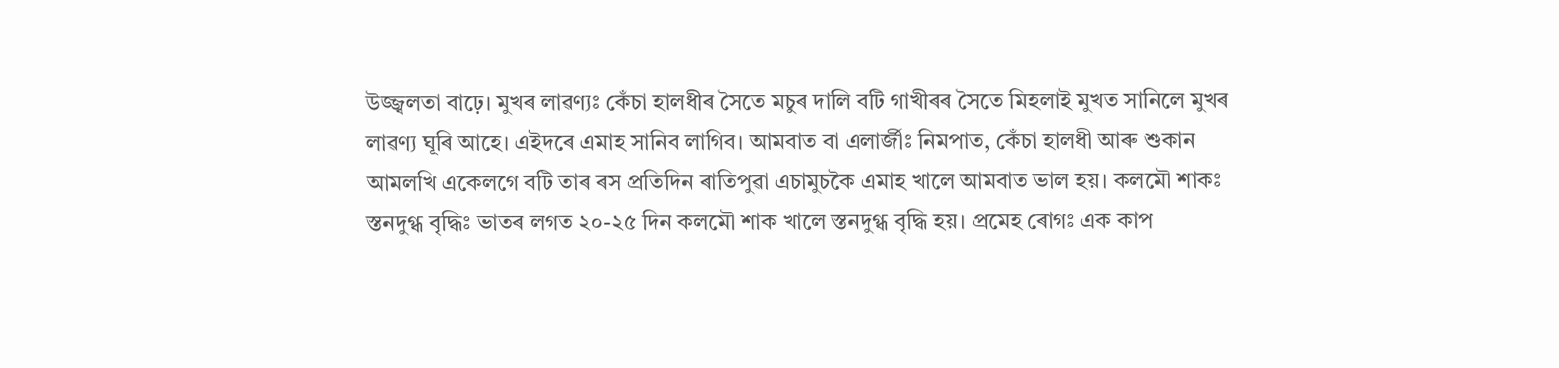উজ্জ্বলতা বাঢ়ে। মুখৰ লাৱণ্যঃ কেঁচা হালধীৰ সৈতে মচুৰ দালি বটি গাখীৰৰ সৈতে মিহলাই মুখত সানিলে মুখৰ লাৱণ্য ঘূৰি আহে। এইদৰে এমাহ সানিব লাগিব। আমবাত বা এলাৰ্জীঃ নিমপাত, কেঁচা হালধী আৰু শুকান আমলখি একেলগে বটি তাৰ ৰস প্ৰতিদিন ৰাতিপুৱা এচামুচকৈ এমাহ খালে আমবাত ভাল হয়। কলমৌ শাকঃ স্তনদুগ্ধ বৃদ্ধিঃ ভাতৰ লগত ২০-২৫ দিন কলমৌ শাক খালে স্তনদুগ্ধ বৃদ্ধি হয়। প্ৰমেহ ৰোগঃ এক কাপ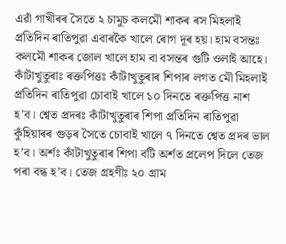এৱাঁ গাখীৰৰ সৈতে ২ চামুচ কলমৌ শাকৰ ৰস মিহলাই প্ৰতিদিন ৰাতিপুৱা এবাৰকৈ খালে ৰোগ দূৰ হয়। হাম বসন্তঃ কলমৌ শাকৰ জোল খালে হাম বা বসন্তৰ গুটি ওলাই আহে। কাঁটাখুতুৰাঃ ৰক্তপিত্তঃ কাঁটাখুতুৰাৰ শিপাৰ লগত মৌ মিহলাই প্ৰতিদিন ৰাতিপুৱা চোবাই খালে ১০ দিনতে ৰক্তপিত্ত নাশ হ’ব। শ্বেত প্ৰদৰঃ কাঁটাখুতুৰাৰ শিপা প্ৰতিদিন ৰাতিপুৱা কুঁহিয়াৰৰ গুড়ৰ সৈতে চোবাই খালে ৭ দিনতে শ্বেত প্ৰদৰ ভাল হ’ব। অৰ্শঃ কাঁটাখুতুৰাৰ শিপা বটি অৰ্শত প্ৰলেপ দিলে তেজ পৰা বন্ধ হ’ব। তেজ গ্ৰহণীঃ ২০ গ্ৰাম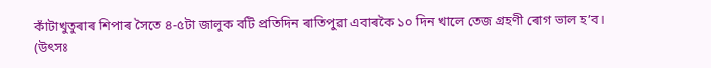কাঁটাখুতুৰাৰ শিপাৰ সৈতে ৪-৫টা জালুক বটি প্ৰতিদিন ৰাতিপুৱা এবাৰকৈ ১০ দিন খালে তেজ গ্ৰহণী ৰোগ ভাল হ’ব। (উৎসঃ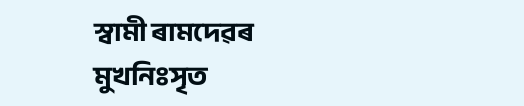স্বামী ৰামদেৱৰ মুখনিঃসৃত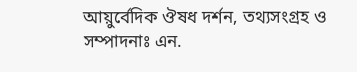আয়ুৰ্বেদিক ঔষধ দৰ্শন, তথ্যসংগ্ৰহ ও সম্পাদনাঃ এন.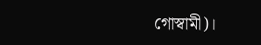গোস্বামী)।